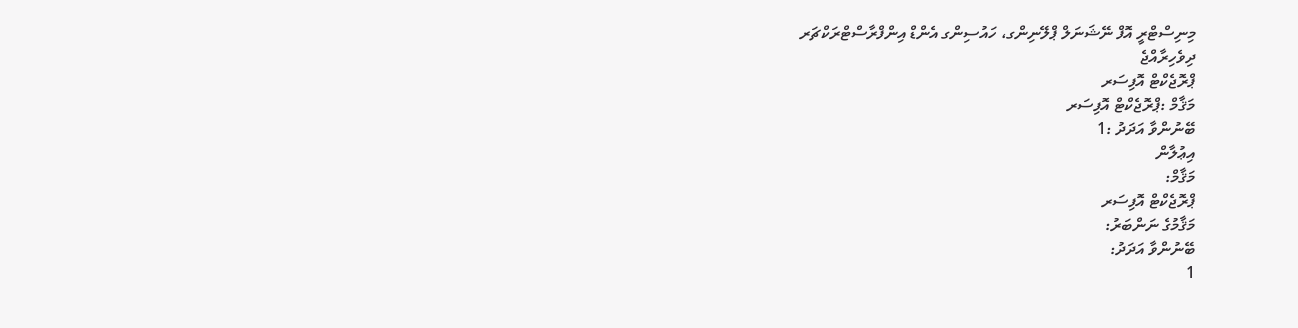މިނިސްޓްރީ އޮފް ނޭޝަނަލް ޕްލޭނިންގ، ހައުސިންގ އެންޑް އިންފްރާސްޓްރަކްޗަރ
ދިވެހިރާއްޖެ
ޕްރޮޖެކްޓް އޮފިސަރ
މަޤާމް :ޕްރޮޖެކްޓް އޮފިސަރ
ބޭނުންވާ އަދަދު :1
އިޢުލާން
މަޤާމް:
ޕްރޮޖެކްޓް އޮފިސަރ
މަޤާމުގެ ނަންބަރު:
ބޭނުންވާ އަދަދު:
1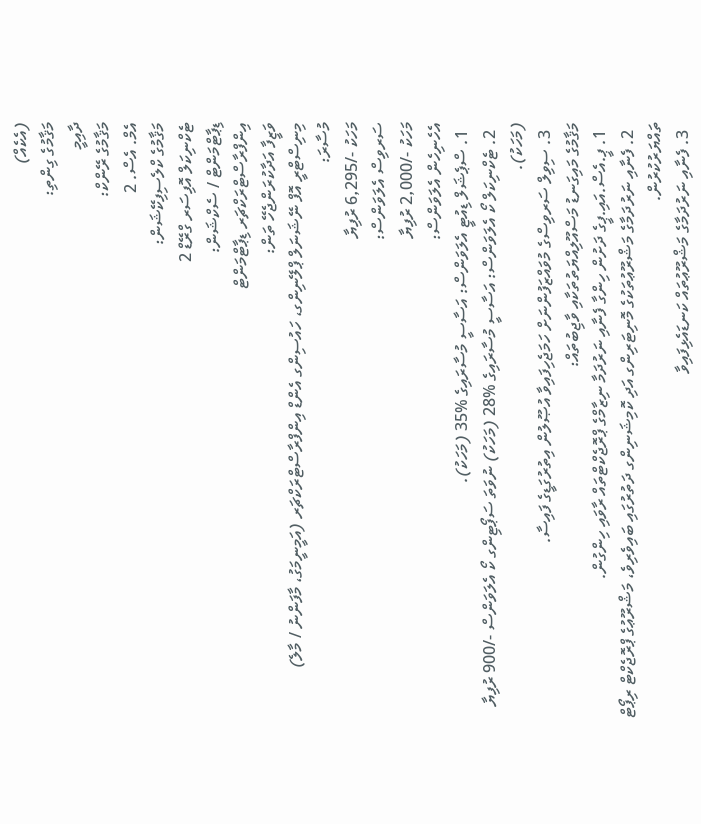(އެކެއް)
މަޤާމުގެ ގިންތި:
ދާއިމީ
މަޤާމުގެ ރޭންކް:
އެމް. އެސް. 2
މަޤާމުގެ ކްލެސިފިކޭޝަން:
ޓެކްނިކަލް އޮފިސަރ ގްރޭޑް 2
ޑިޕާޓްމަންޓް / ސެކްޝަން:
އިންފްރާސްޓްރަކްޗަރ ޑިޕާޓްމަންޓް
ވަޒީފާ އަދާކުރަންޖެހޭ ތަން:
މިނިސްޓްރީ އޮފް ނޭޝަނަލް ޕްލޭނިންގ، ހައުސިންގ އެންޑް އިންފްރާސްޓްރަކްޗަރ (އަމީނީމަގު، މާފަންނު / މާލެ)
މުސާރަ:
މަހަކު -/6,295 ރުފިޔާ
ސަރވިސް އެލަވަންސް:
މަހަކު -/2,000 ރުފިޔާ
އެހެނިހެން އެލަވަންސް:
  1. ސްޕެޝަލް ޑިއުޓީ އެލަވަންސް: އަސާސީ މުސާރައިގެ %35 (މަހަކު).
  2. ޓެކްނިކަލް ކޯ އެލަވަންސް: އަސާސީ މުސާރައިގެ %28 (މަހަކު) ނުވަތަ ސަޕޯޓިންގ ކޯ އެލަވަންސް -/900 ރުފިޔާ (މަހަކު).
  3. ސިވިލް ސަރވިސްގެ މުވައްޒަފުންނަށް ހަމަޖެހިފައިވާ އުޞޫލުން އިތުރުގަޑީގެ ފައިސާ.
މަޤާމުގެ މައިގަނޑު މަސްއޫލިއްޔަތުތަކާއި ވާޖިބުތައް:
  1. ޕީ.އެސް.އައި.ޕީގެ ދަށުން ހިންގާ ފެނާއި ނަރުދަމާ ނިޒާމްގެ ޕްރޮޖެކްޓްތައް ރާވައި ހިންގުން.
  2. ފެނާއި ނަރުދަމާގެ މަޝްރޫޢުތަކުގެ މޮނިޓަރިންގ އަދި ކޮމިޝަނިންގ ދަތުރުގައި ބައިވެރިވެ، މަޝްރޫޢުގެ ޕްރޮޖެކްޓް ރިޕޯޓް ތައްޔަރުކުރުން.
  3. ފެނާއި ނަރުދަމާގެ މަޝްރޫޢުތައް ކަނޑައެޅިފައިވާ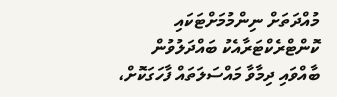މުއްދަތަށް ނިންމުމަށްޓަކައި ކޮންޓްރެކްޓަރާއެކު ބައްދަލުވުން ބާއްވައި ދިމާވާ މައްސަލަތައް ފާހަގަކޮށް،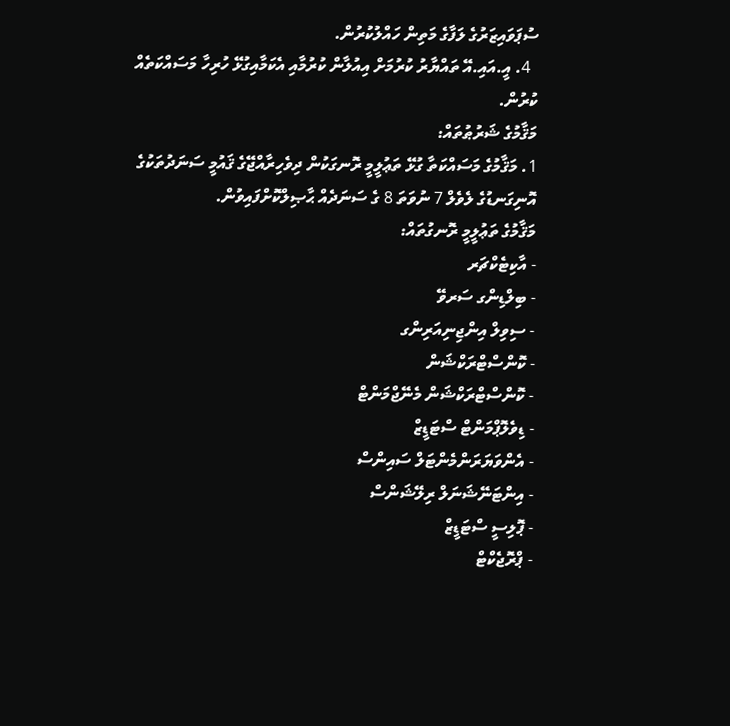ސުޕަވައިޒަރުގެ ލަފާގެ މަތިން ހައްލުކުރުން.
  4. އީ.އައި.އޭ ތައްޔާރު ކުރުމަށް އިއުލާން ކުރުމާއި އެކަމާއިގުޅޭ ހުރިހާ މަސައްކަތެއް ކުރުން.
މަޤާމުގެ ޝަރުޠުތައް:
1. މަޤާމުގެ މަސައްކަތާ ގުޅޭ ތަޢުލީމީ ރޮނގަކުން ދިވެހިރާއްޖޭގެ ޤައުމީ ސަނަދުތަކުގެ އޮނިގަނޑުގެ ލެވެލް 7 ނުވަތަ 8 ގެ ސަނަދެއް ޙާޞިލްކޮށްފައިވުން.
މަޤާމުގެ ތަޢުލީމީ ރޮނގުތައް:
- އާކިޓެކްޗަރ
- ބިލްޑިންގ ސަރވޭ
- ސިވިލް އިންޖިނިއަރިންގ
- ކޮންސްޓްރަކްޝަން
- ކޮންސްޓްރަކްޝަން މެނޭޖްމަންޓް
- ޑިވެލޮޕްމަންޓް ސްޓަޑީޒް
- އެންވަޔަރަންމެންޓަލް ސައިންސް
- އިންޓަނޭޝަނަލް ރިލޭޝަންސް
- ޕޮލިސީ ސްޓަޑީޒް
- ޕްރޮޖެކްޓް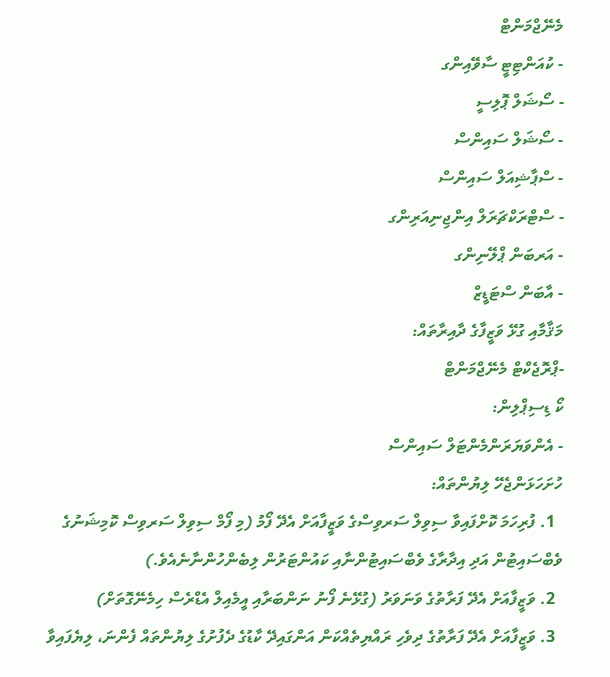މެނޭޖްމަންޓް
- ކުއަންޓިޓީ ސާވޭއިންގ
- ސޯޝަލް ޕޮލިސީ
- ސޯޝަލް ސައިންސް
- ސްޕާޝިއަލް ސައިންސް
- ސްޓްރަކްޗަރަލް އިންޖިނިއަރިންގ
- އަރބަން ޕްލޭނިންގ
- އާބަން ސްޓަޑީޒް
މަޤާމާއި ގުޅޭ ވަޒީފާގެ ދާއިރާތައް:
-ޕްރޮޖެކްޓް މެނޭޖްމަންޓް
ކޯ ޑިސިޕްލިން:
- އެންވަޔަރަންމެންޓަލް ސައިންސް
ހުށަހަޅަންޖެހޭ ލިޔުންތައް:
  1. ފުރިހަމަ ކޮށްފައިވާ ސިވިލް ސަރވިސްގެ ވަޒީފާއަށް އެދޭ ފޯމު (މި ފޯމް ސިވިލް ސަރވިސް ކޮމިޝަނުގެ ވެބްސައިޓުން އަދި އިދާރާގެ ވެބްސައިޓުންނާއި ކައުންޓަރުން ލިބެންހުންނާނެއެވެ.)
  2. ވަޒީފާއަށް އެދޭ ފަރާތުގެ ވަނަވަރު (ގުޅޭނެ ފޯނު ނަންބަރާއި އީމެއިލް އެޑްރެސް ހިމެނޭގޮތަށް)
  3. ވަޒީފާއަށް އެދޭ ފަރާތުގެ ދިވެހި ރައްޔިތެއްކަން އަންގައިދޭ ކާޑުގެ ދެފުށުގެ ލިޔުންތައް ފެންނަ، ލިޔެފައިވާ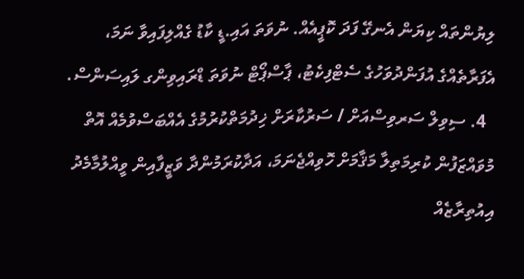ލިޔުންތައް ކިޔަން އެނގޭ ފަދަ ކޮޕީއެއް. ނުވަތަ އައި.ޑީ ކާޑު ގެއްލިފައިވާ ނަމަ، އެފަރާތެއްގެ އުފަންދުވަހުގެ ސެޓްފިކެޓު، ޕާސްޕޯޓް ނުވަތަ ޑްރައިވިންގ ލައިސަންސް.
  4. ސިވިލް ސަރވިސްއަށް / ސަރުކާރަށް ޚިދުމަތްކުރުމުގެ އެއްބަސްވުމެއް އޮތް މުވައްޒަފުން ކުރިމަތިލާ މަޤާމަށް ހޮވިއްޖެނަމަ، އަދާކުރަމުންދާ ވަޒީފާއިން ވީއްލުމާމެދު އިއުތިރާޒެއް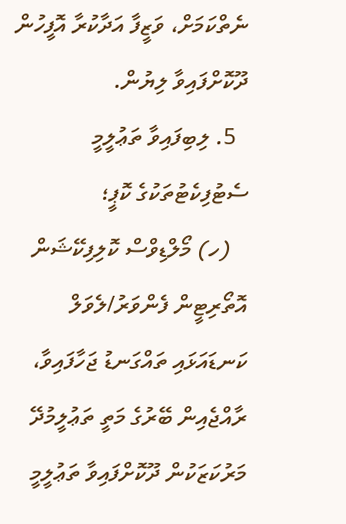ނެތްކަމަށް، ވަޒީފާ އަދާކުރާ އޮފީހުން ދޫކޮށްފައިވާ ލިޔުން.
  5. ލިބިފައިވާ ތަޢުލީމީ ސެޓުފިކެޓުތަކުގެ ކޮޕީ؛
   (ހ) މޯލްޑިވްސް ކޮލިފިކޭޝަން އޮތޯރިޓީން ފެންވަރު/ލެވަލް ކަނޑައަޅައި ތައްގަނޑު ޖަހާފައިވާ، ރާއްޖެއިން ބޭރުގެ މަތީ ތަޢުލީމުދޭ މަރުކަޒަކުން ދޫކޮށްފައިވާ ތަޢުލީމީ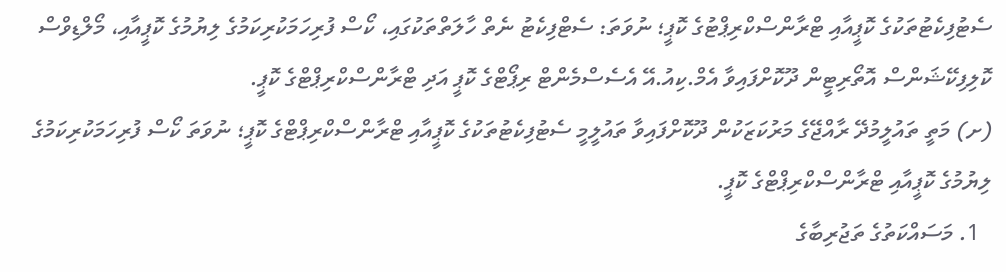ސެޓުފިކެޓުތަކުގެ ކޮޕީއާއި ޓްރާންސްކްރިޕްޓުގެ ކޮޕީ؛ ނުވަތަ: ސެޓްފިކެޓު ނެތް ހާލަތްތަކުގައި، ކޯސް ފުރިހަމަކުރިކަމުގެ ލިޔުމުގެ ކޮޕީއާއި، މޯލްޑިވްސް ކޮލިފިކޭޝަންސް އޮތޯރިޓީން ދޫކޮށްފައިވާ އެމް.ކިއު.އޭ އެސެސްމެންޓް ރިޕޯޓްގެ ކޮޕީ އަދި ޓްރާންސްކްރިޕްޓްގެ ކޮޕީ.
(ށ) މަތީ ތައުލީމުދޭ ރާއްޖޭގެ މަރުކަޒަކުން ދޫކޮށްފައިވާ ތައުލީމީ ސެޓުފިކެޓުތަކުގެ ކޮޕީއާއި ޓްރާންސްކްރިޕްޓްގެ ކޮޕީ؛ ނުވަތަ ކޯސް ފުރިހަމަކުރިކަމުގެ ލިޔުމުގެ ކޮޕީއާއި ޓްރާންސްކްރިޕްޓްގެ ކޮޕީ.
  1. މަސައްކަތުގެ ތަޖުރިބާގެ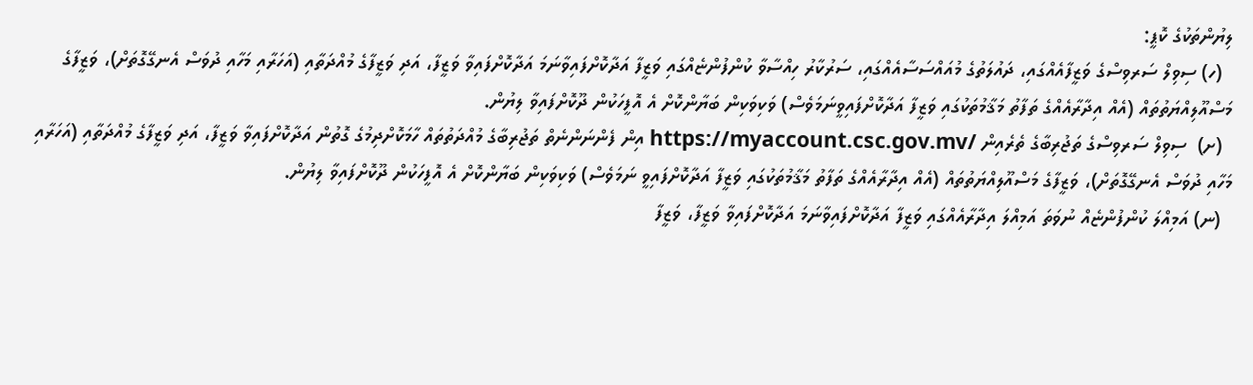ލިޔުންތަކުގެ ކޮޕީ:
  (ހ) ސިވިލް ސަރވިސްގެ ވަޒީފާއެއްގައި، ދައުލަތުގެ މުއައްސަސާއެއްގައި، ސަރުކާރު ހިއްސާވާ ކުންފުންޏެއްގައި ވަޒީފާ އަދާކޮށްފައިވާނަމަ އަދާކޮށްފައިވާ ވަޒީފާ، އަދި ވަޒީފާގެ މުއްދަތާއި (އަހަރާއި މަހާއި ދުވަސް އެނގޭގޮތަށް)، ވަޒީފާގެ މަސްއޫލިއްޔަތުތައް (އެއް އިދާރާއެއްގެ ތަފާތު މަޤާމުތަކުގައި ވަޒީފާ އަދާކޮށްފައިވީނަމަވެސް) ވަކިވަކިން ބަޔާންކޮށް އެ އޮފީހަކުން ދޫކޮށްފައިވާ ލިޔުން.
  (ށ)  ސިވިލް ސަރވިސްގެ ތަޖުރިބާގެ ތެރެއިން /https://myaccount.csc.gov.mv އިން ފެންނަންނެތް ތަޖުރިބާގެ މުއްދަތުތައް ހާމަކޮށްދިމުގެ ގޮތުން އަދާކޮށްފައިވާ ވަޒީފާ، އަދި ވަޒީފާގެ މުއްދަތާއި (އަހަރާއި މަހާއި ދުވަސް އެނގޭގޮތަށް)، ވަޒީފާގެ މަސްއޫލިއްޔަތުތައް (އެއް އިދާރާއެއްގެ ތަފާތު މަޤާމުތަކުގައި ވަޒީފާ އަދާކޮށްފައިވީ ނަމަވެސް) ވަކިވަކިން ބަޔާންކޮށް އެ އޮފީހަކުން ދޫކޮށްފައިވާ ލިޔުން.
  (ނ) އަމިއްލަ ކުންފުންޏެއް ނުވަތަ އަމިއްލަ އިދާރާއެއްގައި ވަޒީފާ އަދާކޮށްފައިވާނަމަ އަދާކޮށްފައިވާ ވަޒީފާ، ވަޒީފާ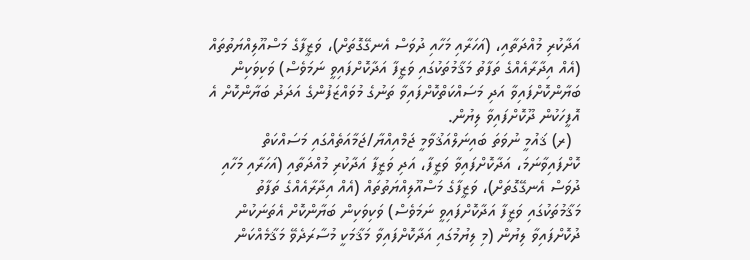އަދާކުރި މުއްދަތާއި، (އަހަރާއި މަހާއި ދުވަސް އެނގޭގޮތަށް)، ވަޒީފާގެ މަސްއޫލިއްޔަތުތައް (އެއް އިދާރާއެއްގެ ތަފާތު މަޤާމުތަކުގައި ވަޒީފާ އަދާކޮށްފައިވީ ނަމަވެސް) ވަކިވަކިން ބަޔާންކޮށްފައިވާ އަދި މަސައްކަތްކޮށްފައިވާ ތަނުގެ މުވައްޒަފުންގެ އަދަދު ބަޔާންކޮށް އެ އޮފީހަކުން ދޫކޮށްފައިވާ ލިޔުން.
  (ރ) ޤައުމީ ނުވަތަ ބައިނަލްއަޤުވާމީ ޖަމްއިއްޔާ/ޖަމާއަތެއްގައި މަސައްކަތް ކޮށްފައިވާނަމަ، އަދާކޮށްފައިވާ ވަޒީފާ، އަދި ވަޒީފާ އަދާކުރި މުއްދަތާއި (އަހަރާއި މަހާއި ދުވަސް އެނގޭގޮތަށް)، ވަޒީފާގެ މަސްއޫލިއްޔަތުތައް (އެއް އިދާރާއެއްގެ ތަފާތު މަޤާމުތަކުގައި ވަޒީފާ އަދާކޮށްފައިވީ ނަމަވެސް) ވަކިވަކިން ބަޔާންކޮށް އެތަނަކުން ދުކޮށްފައިވާ ލިޔުން (މި ލިޔުމުގައި އަދާކޮށްފައިވާ މަޤާމަކީ މުސާރަދެވޭ މަޤާމެއްކަން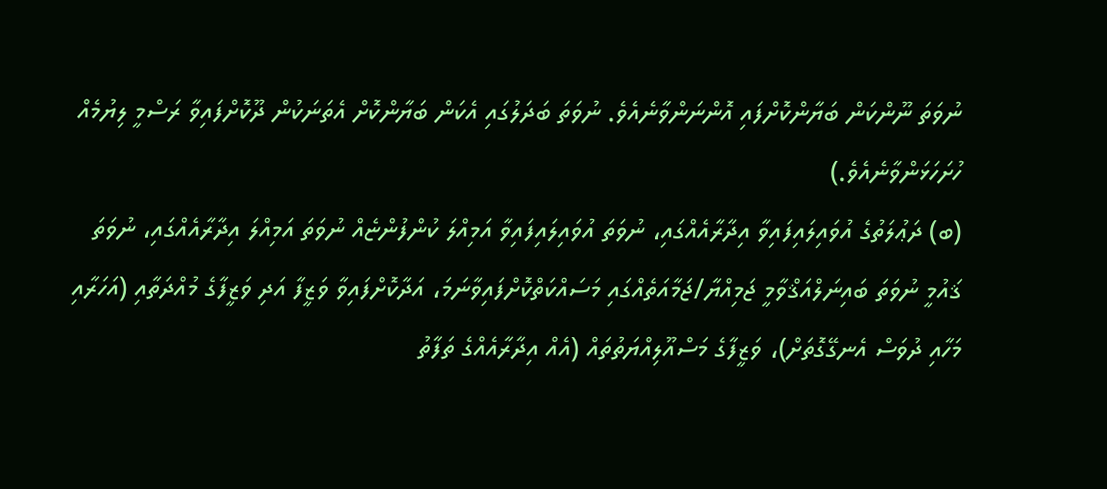ނުވަތަ ނޫންކަން ބަޔާންކޮށްފައި އޮންނަންވާނެއެވެ. ނުވަތަ ބަދަލުގައި އެކަން ބަޔާންކޮށް އެތަނަކުން ދޫކޮށްފައިވާ ރަސްމީ ލިޔުމެއް ހުށަހަޅަންވާނެއެވެ.)
(ބ) ދަޢުލަތުގެ އުވައިލައިފައިވާ އިދާރާއެއްގައި، ނުވަތަ އުވައިލައިފައިވާ އަމިއްލަ ކުންފުންޏެއް ނުވަތަ އަމިއްލަ އިދާރާއެއްގައި، ނުވަތަ ޤައުމީ ނުވަތަ ބައިނަލްއަޤްވާމީ ޖަމިއްޔާ/ޖަމާއަތެއްގައި މަސައްކަތްކޮށްފައިވާނަމަ، އަދާކޮށްފައިވާ ވަޒީފާ އަދި ވަޒީފާގެ މުއްދަތާއި (އަހަރާއި މަހާއި ދުވަސް އެނގޭގޮތަށް)، ވަޒީފާގެ މަސްއޫލިއްޔަތުތައް (އެއް އިދާރާއެއްގެ ތަފާތު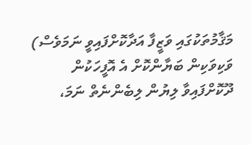މަޤާމުތަކުގައި ވަޒީފާ އަދާކޮށްފައިވީ ނަމަވެސް) ވަކިވަކިން ބަޔާންކޮށް އެ އޮފީހަކުން ދޫކޮށްފައިވާ ލިޔުން ލިބެންނެތް ނަމަ،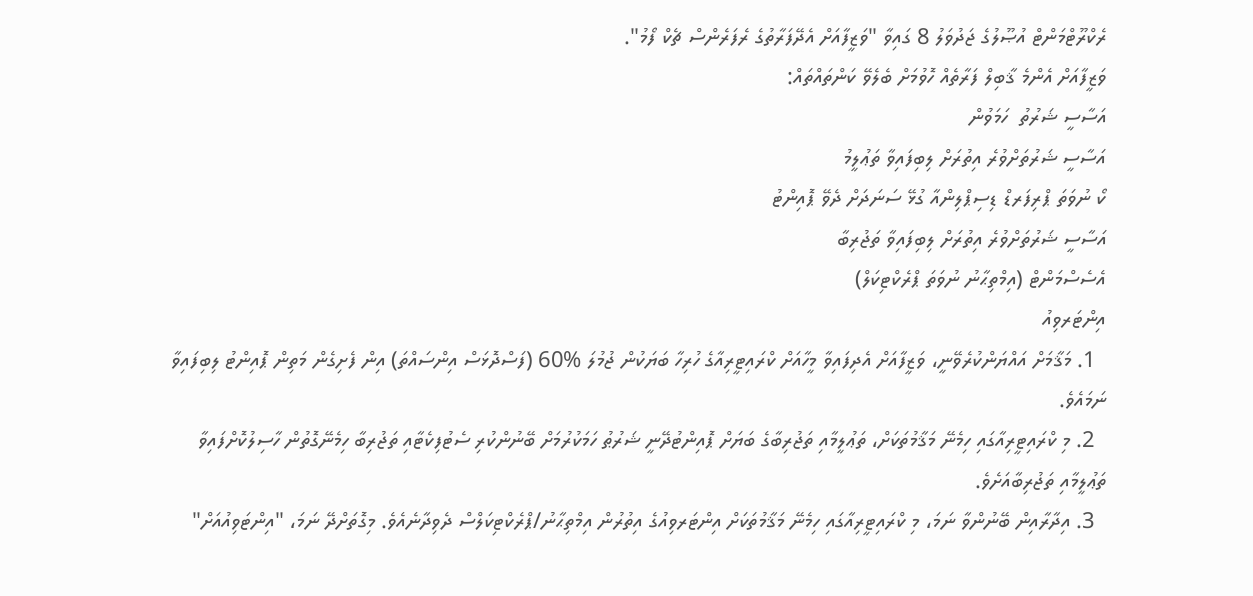ރެކްރޫޓްމަންޓް އުޞޫލުގެ ޖަދުވަލު 8 ގައިވާ "ވަޒީފާއަށް އެދޭފަރާތުގެ ރެފަރެންސް ޗެކް ފޯމު".
ވަޒީފާއަށް އެންމެ ޤާބިލް ފަރާތެއް ހޮވުމަށް ބެލެވޭ ކަންތައްތައް:
އަސާސީ ޝަރުތު  ހަމަވުން
އަސާސީ ޝަރުތަށްވުރެ އިތުރަށް ލިބިފައިވާ ތަޢުލީމު
ކޯ ނުވަތަ ޕްރިފަރޑް ޑިސިޕްލިންއާ ގުޅޭ ސަނަދަށް ދެވޭ ޕޮއިންޓު
އަސާސީ ޝަރުތަށްވުރެ އިތުރަށް ލިބިފައިވާ ތަޖުރިބާ
އެސެސްމަންޓް (އިމްތިޙާނު ނުވަތަ ޕްރެކްޓިކަލް)
އިންޓަރވިއު
  1. މަޤާމަށް އައްޔަންކުރެވޭނީ، ވަޒީފާއަށް އެދިފައިވާ މީހާއަށް ކްރައިޓީރިއާގެ ހުރިހާ ބަޔަކުން ޖުމުލަ %60 (ފަސްދޮޅަސް އިންސައްތަ) އިން ފެށިގެން މަތިން ޕޮއިންޓު ލިބިފައިވާ ނަމައެވެ.
  2. މި ކްރައިޓީރިއާގައި ހިމެނޭ މަޤާމުތަކަށް، ތަޢުލީމާއި ތަޖުރިބާގެ ބަޔަށް ޕޮއިންޓުދޭނީ ޝަރުޠު ހަމަކުރުމަށް ބޭނުންކުރި ސެޓުފިކެޓާއި ތަޖުރިބާ ހިމެނޭގޮތުން ހާސިލުކޮށްފައިވާ ތަޢުލީމާއި ތަޖުރިބާއަށެވެ.
  3. އިދާރާއިން ބޭނުންވާ ނަމަ، މި ކްރައިޓީރިއާގައި ހިމެނޭ މަޤާމުތަކަށް އިންޓަރވިއުގެ އިތުރުން އިމްތިޙާނު/ޕްރެކްޓިކަލްސް ދެވިދާނެއެވެ. މިގޮތަށްދޭ ނަމަ، "އިންޓަވިއުއަށް"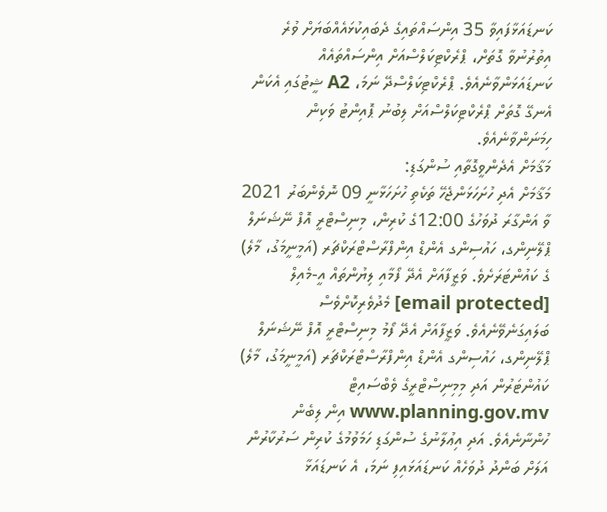ކަނޑައަޅާފައިވާ 35 އިންސައްތައިގެ ދެބައިކުޅައެއްބަޔަށް ވުރެ އިތުރުނުވާ ގޮތަށް، ޕްރެކްޓިކަލްސްއަށް އިންސައްތައެއް ކަނޑައަޅަންވާނެއެވެ. ޕްރެކްޓިކަލްސްދޭ ނަމަ، A2 ޝީޓުގައި އެކަން އެނގޭ ގޮތަށް ޕްރެކްޓިކަލްސްއަށް ލިބުނު ޕޮއިންޓު ވަކިން ހިމަނަންވާނެއެވެ.
މަޤާމަށް އެދެންވީގޮތާއި ސުންގަޑި:
މަޤާމަށް އެދި ހުށަހަޅަންޖެހޭ ތަކެތި ހުށަހަޅާނީ 09 ނޮވެންބަރު 2021 ވާ އަންގާރަ ދުވަހުގެ 12:00ގެ ކުރިން، މިނިސްޓްރީ އޮފް ނޭޝަނަލް ޕްލޭނިންގ، ހައުސިންގ އެންޑް އިންފްރާސްޓްރަކްޗަރ (އަމީނީމަގު، މާލެ) ގެ ކައުންޓަރަށެވެ. ވަޒީފާއަށް އެދޭ ފޯމާއި ލިޔުންތައް އީ-މެއިލް [email protected] މެދުވެރިކޮށްވެސް ބަލައިގަނެވޭނެއެވެ. ވަޒީފާއަށް އެދޭ ފޯމު މިނިސްޓްރީ އޮފް ނޭޝަނަލް ޕްލޭނިންގ، ހައުސިންގ އެންޑް އިންފްރާސްޓްރަކްޗަރ (އަމީނީމަގު، މާލެ) ކައުންޓަރުން އަދި މިމިނިސްޓްރީގެ ވެބްސައިޓް www.planning.gov.mv އިން ލިބެން ހުންނާނެއެވެ. އަދި އިޢުލާނުގެ ސުންގަޑި ހަމަވުމުގެ ކުރިން ސަރުކާރުން އަލަށް ބަންދު ދުވަހެއް ކަނޑައަޅައިފި ނަމަ، އެ ކަނޑައަޅާ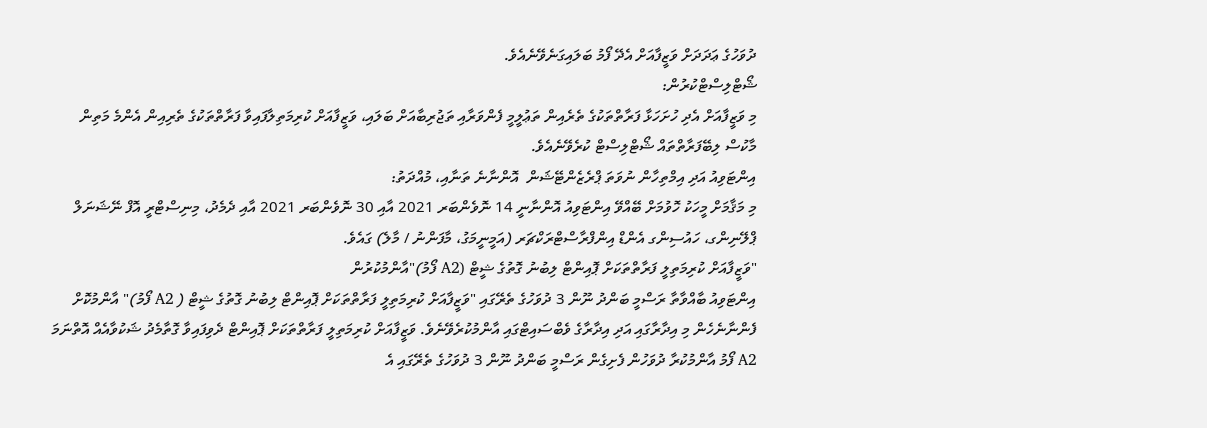ދުވަހުގެ ޢަދަދަށް ވަޒީފާއަށް އެދޭ ފޯމު ބަލައިގަނެވޭނެއެވެ.
ޝޯޓްލިސްޓްކުރުން:
މި ވަޒީފާއަށް އެދި ހުށަހަޅާ ފަރާތްތަކުގެ ތެރެއިން ތަޢުލީމީ ފެންވަރާއި ތަޖުރިބާއަށް ބަލައި، ވަޒީފާއަށް ކުރިމަތިލާފައިވާ ފަރާތްތަކުގެ ތެރިއިން އެންމެ މަތިން މާކުސް ލިބޭފަރާތްތައް ޝޯޓްލިސްޓް ކުރެވޭނެއެވެ.
އިންޓަވިއު އަދި އިމްތިހާން ނުވަތަ ޕްރެޒެންޓޭޝަން  އޮންނާނެ ތަނާއި، މުއްދަތު:
މި މަޤާމަށް މީހަކު ހޮވުމަށް ބޭއްވޭ އިންޓަވިއު އޮންނާނީ 14 ނޮވެންބަރ 2021 އާއި 30 ނޮވެންބަރ 2021 އާއި ދެމެދު، މިނިސްޓްރީ އޮފް ނޭޝަނަލް ޕްލޭނިންގ، ހައުސިންގ އެންޑް އިންފްރާސްޓްރަކްޗަރ (އަމީނީމަގު، މާފަންނު / މާލެ) ގައެވެ.
"ވަޒީފާއަށް ކުރިމަތިލީ ފަރާތްތަކަށް ޕޮއިންޓް ލިބުނު ގޮތުގެ ޝީޓް (A2 ފޯމު)"އާންމުކުރުން
އިންޓަވިއު ބާއްވާތާ ރަސްމީ ބަންދު ނޫން 3 ދުވަހުގެ ތެރޭގައި "ވަޒީފާއަށް ކުރިމަތިލީ ފަރާތްތަކަށް ޕޮއިންޓް ލިބުނު ގޮތުގެ ޝީޓް ( A2 ފޯމު)" އާންމުކޮށް ފެންނާނެހެން މި އިދާރާގައި އަދި އިދާރާގެ ވެބްސައިޓްގައި އާންމުކުރެވޭނެވެ. ވަޒީފާއަށް ކުރިމަތިލީ ފަރާތްތަކަށް ޕޮއިންޓް ދެވިފައިވާ ގޮތާމެދު ޝަކުވާއެއް އޮތްނަމަ A2 ފޯމު އާންމުކުރާ ދުވަހުން ފެށިގެން ރަސްމީ ބަންދު ނޫން 3 ދުވަހުގެ ތެރޭގައި އެ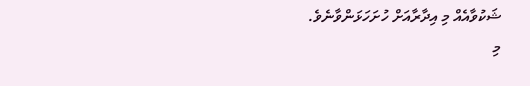ޝަކުވާއެއް މި އިދާރާއަށް ހުށަހަޅަންވާނެވެ.
މި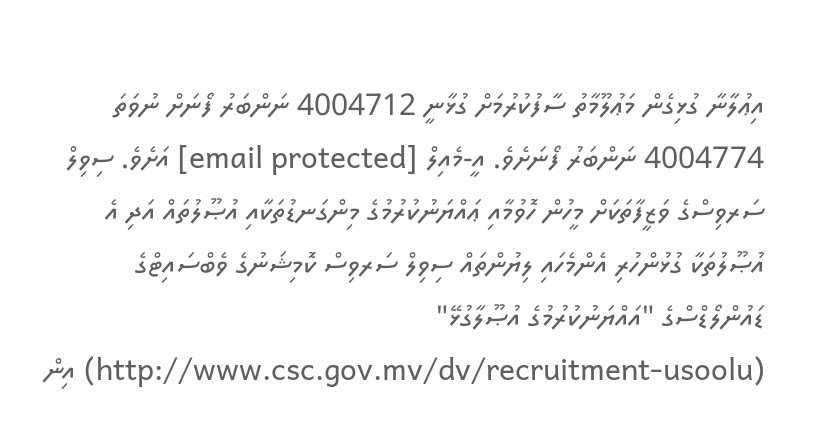އިޢުލާނާ ގުޅިގެން މަޢުލޫމާތު ސާފުކުރުމަށް ގުޅާނީ 4004712 ނަންބަރު ފޯނަށް ނުވަތަ 4004774 ނަންބަރު ފޯނަށެވެ. އީ-މެއިލް [email protected] އަށެވެ. ސިވިލް ސަރވިސްގެ ވަޒީފާތަކަށް މީހުން ހޮވުމާއި ޢައްޔަނުކުރުމުގެ މިންގަނޑުތަކާއި އުޞޫލުތައް އަދި އެ އުޞޫލުތަކާ ގުޅުންހުރި އެންމެހައި ލިޔުންތައް ސިވިލް ސަރވިސް ކޮމިޝަނުގެ ވެބްސައިޓްގެ ޑައުންލޯޑްސްގެ "އައްޔަނުކުރުމުގެ އުޞޫލާގުޅޭ" (http://www.csc.gov.mv/dv/recruitment-usoolu) އިން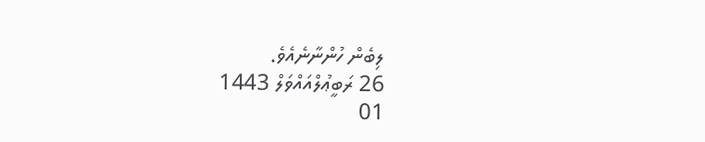ލިބެން ހުންނާނެއެވެ.
26 ރަބީޢުލްއައްވަލް 1443
01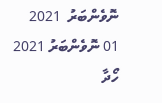ނޮވެންބަރު  2021
01 ނޮވެންބަރު 2021
ހޯދާ